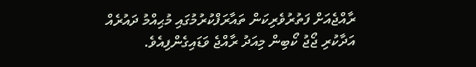ރާއްޖެއަށް ފަތުރުވެރިކަން ތައާރަފްކުރުމުގައި މުޙިއްމު ދައުރެއް އަދާކުރި ޖޯޖު ކޯބިން މިއަދު ރާއްޖެ ވަޑައިގެންފިއެވެ.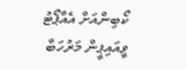ކޯބިންއަށް އެއާޕޯޓު ވީއައިޕީން މަރުހަބާ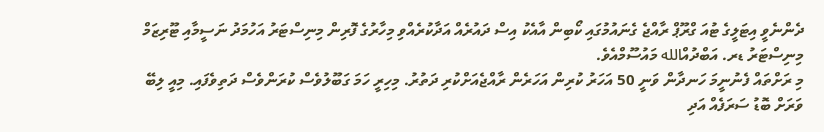ދެންނެވީ އިޓަލީގެ ޓުއަ ގްރޫޕް ރާއްޖެ ގެނައުމުގައި ކޯބިން އާއެކު އިސް ދައުރެއް އަދާކުރެއްވި މިހާރުގެ ފޮރިން މިނިސްޓަރު އަހުމަދު ނަސީމާއި ޓޫރިޒަމް މިނިސްޓަރު ޑރ. އަބްދުއްالله މައުސޫމްއެވެ.
މި ރަށްތައް ފެނުނީމަ ހަނދާން ވަނީ 50 އަހަރު ކުރިން އަހަރެން ރާއްޖެއަށްކުރި ދަތުރު. މިހިރީ ހަމަ ގަބޫލުވެސް ކުރަންވެސް ދަތިވެފައި. މިއީ ލިބޭ ވަރަށް ބޮޑު ސަރަފެއް އަދި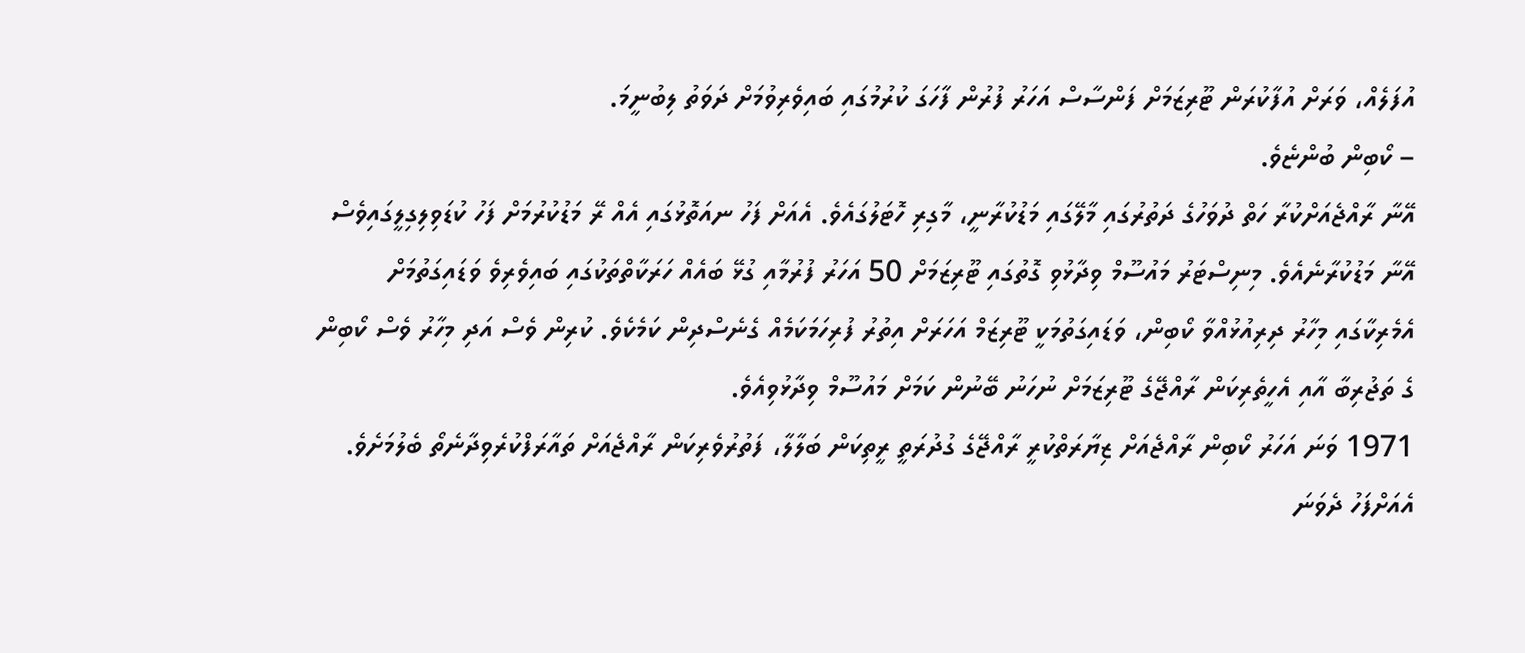އުފަލެއް، ވަރަށް އުފާކުރަން ޓޫރިޒަމަށް ފަންސާސް އަހަރު ފުރުން ފާހަގަ ކުރުމުގައި ބައިވެރިވުމަށް ދަވަތު ލިބުނީމަ.
– ކޯބިން ބުންޏެވެ.
އޭނާ ރާއްޖެއަށްކުރާ ހަތް ދުވަހުގެ ދަތުރުގައި މާލޭގައި މަޑުކުރާނީ، މާގިރި ހޮޓަލުގައެވެ. އެއަށް ފަހު ނއަތޮޅުގައި އެއް ރޭ މަޑުކުރުމަށް ފަހު ކުޑަވިލިގިލީގައިވެސް އޭނާ މަޑުކުރާނެއެވެ. މިނިސްޓަރު މައުސޫމް ވިދާޅުވި ގޮތުގައި ޓޫރިޒަމަށް 50 އަހަރު ފުރުމާއި ގުޅޭ ބައެއް ހަރަކާތްތަކުގައި ބައިވެރިވެ ވަޑައިގަތުމަށް އެމެރިކާގައި މިހާރު ދިރިއުޅުއްވާ ކޯބިން، ވަޑައިގަތުމަކީ ޓޫރިޒަމް އަހަރަށް އިތުރު ފުރިހަމަކަމެއް ގެނެސްދިން ކަމެކެވެ. ކުރިން ވެސް އަދި މިހާރު ވެސް ކޯބިން ގެ ތަޖުރިބާ އާއި އެހީތެރިކަން ރާއްޖޭގެ ޓޫރިޒަމަށް ނުހަނު ބޭނުން ކަމަށް މައުސޫމް ވިދާޅުވިއެވެ.
1971 ވަނަ އަހަރު ކޯބިން ރާއްޖެއަށް ޒިޔާރަތްކުރީ ރާއްޖޭގެ ގުދުރަތީ ރީތިކަން ބަލާލާ، ފަތުރުވެރިކަން ރާއްޖެއަށް ތައާރަފްކުރެވިދާނެތޯ ބެލުމަށެވެ. އެއަށްފަހު ދެވަނަ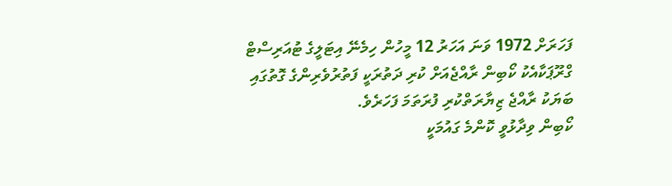ފަހަރަށް 1972 ވަނަ އަހަރު 12 މީހުން ހިމެނޭ އިޓަލީގެ ޓުއަރިސްޓް ގްރޫޕަކާއެކު ކޯބިން ރާއްޖެއަށް ކުރި ދަތުރަކީ ފަތުރުވެރިންގެ ގޮތުގައި ބަޔަކު ރާއްޖެ ޒިޔާރަތްކުރި ފުރަތަމަ ފަހަރެވެ.
ކޯބިން ވިދާޅުވީ ކޮންމެ ގައުމަކީ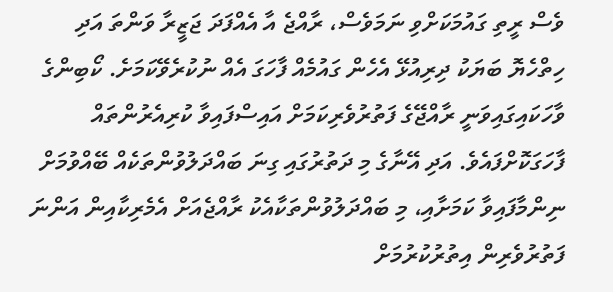ވެސް ރީތި ގައުމަކަށްވި ނަމަވެސް، ރާއްޖެ އާ އެއްފަދަ ޖަޒީރާ ވަންތަ އަދި ހިތްހެޔޮ ބަޔަކު ދިރިއުޅޭ އެހެން ގައުމެއް ފާހަގަ އެއް ނުކުރެވޭކަމަށެ. ކޯބިންގެ ވާހަކައިގައިވަނީ ރާއްޖޭގެ ފަތުރުވެރިކަމަށް އައިސްފައިވާ ކުރިއެރުންތައް ފާހަގަކޮށްފައެވެ. އަދި އޭނާގެ މި ދަތުރުގައި ގިނަ ބައްދަލުވުންތަކެއް ބޭއްވުމަށް ނިންމާފައިވާ ކަމަށާއި، މި ބައްދަލުވުންތަކާއެކު ރާއްޖެއަށް އެމެރިކާއިން އަންނަ ފަތުރުވެރިން އިތުރުކުރުމަށް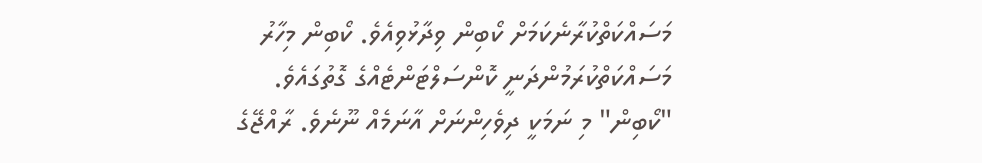މަސައްކަތްކުރާނެކަމަށް ކޯބިން ވިދާޅުވިއެވެ. ކޯބިން މިހާރު މަސައްކަތްކުރަމުންދަނީ ކޮންސަލްޓަންޓެއްގެ ގޮތުގައެވެ.
"ކޯބިން" މި ނަމަކީ ދިވެހިންނަށް އާނަމެއް ނޫނެވެ. ރާއްޖޭގެ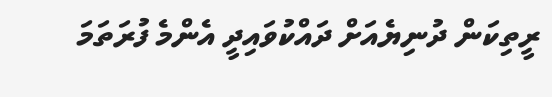ރީތިކަން ދުނިޔެއަށް ދައްކުވައިދީ އެންމެ ފުރަތަމަ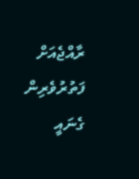ރާއްޖެއަށް ފަތުރުވެރިން ގެނައީ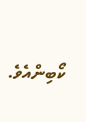ކޯބިންއެވެ.